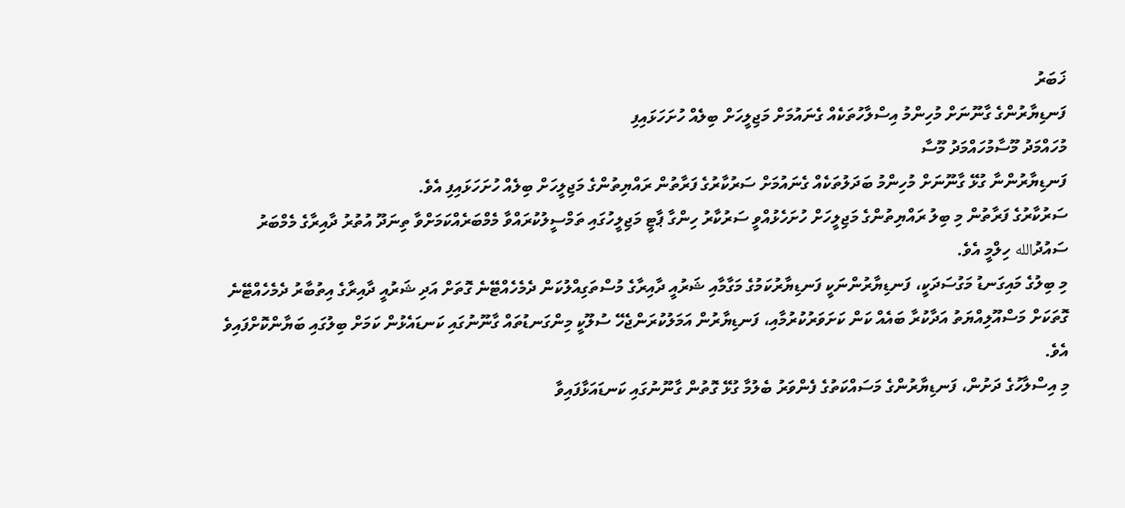ޚަބަރު
ފަނޑިޔާރުންގެ ގާނޫނަށް މުހިންމު އިސްލާހުތަކެއް ގެނައުމަށް މަޖިލީހަށް ބިލެއް ހުށަހަޅައިފި
މުހައްމަދު މޫސާމުހައްމަދު މޫސާ
ފަނޑިޔާރުންނާ ގުޅޭ ގާނޫނަށް މުހިންމު ބަދަލުތަކެއް ގެނައުމަށް ސަރުކާރުގެ ފަރާތުން ރައްޔިތުންގެ މަޖިލީހަށް ބިލެއް ހުށަހަޅައިފި އެވެ.
ސަރުކާރުގެ ފަރާތުން މި ބިލު ރައްޔިތުންގެ މަޖިލީހަށް ހުށަހެޅުއްވީ ސަރުކާރު ހިންގާ ޕާޓީ މަޖިލީހުގައި ތަމްސީލުކުރައްވާ މެމްބަރެއްކަމަށްވާ ތިނަދޫ އުތުރު ދާއިރާގެ މެމްބަރު ސައުދުالله ހިލްމީ އެވެ.
މި ބިލުގެ މައިގަނޑު މަގުސަދަކީ، ފަނޑިޔާރުންނަކީ ފަނޑިޔާރުކަމުގެ މަގާމާއި ޝަރުއީ ދާއިރާގެ މުސްތަގިއްލުކަން ދެމެހެއްޓޭނެ ގޮތަށް އަދި ޝަރުއީ ދާއިރާގެ އިތުބާރު ދެމެހެއްޓޭނެ ގޮތަކަށް މަސްއޫލިއްޔަތު އަދާކުރާ ބައެއް ކަން ކަށަވަރުކުރުމާއި، ފަނޑިޔާރުން އަމަލުކުރަންޖެހޭ ސުލޫކީ މިންގަނޑުތައް ގާނޫނުގައި ކަނޑައެޅުން ކަމަށް ބިލުގައި ބަޔާންކޮށްފައިވެ އެވެ.
މި އިސްލާހުގެ ދަށުން، ފަނޑިޔާރުންގެ މަސައްކަތުގެ ފެންވަރު ބެލުމާ ގުޅޭ ގޮތުން ގާނޫނުގައި ކަނޑައަޅާފައިވާ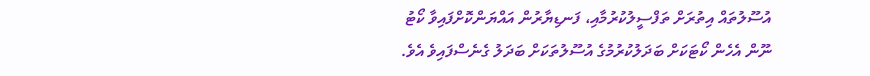އުސޫލުތައް އިތުރަށް ތަފްސީލުކުރުމާއި، ފަނޑިޔާރުން އައްޔަންކޮށްފައިވާ ކޯޓު ނޫން އެހެން ކޯޓަކަށް ބަދަލުކުރުމުގެ އުސޫލުތަކަށް ބަދަލު ގެނެސްފައިވެ އެވެ.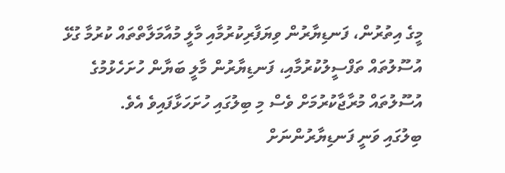މީގެ އިތުރުން، ފަނޑިޔާރުން ވިޔަފާރިކުރުމާއި މާލީ މުއާމަލާތްތައް ކުރުމާ ގުޅޭ އުސޫލުތައް ތަފްސީލުކުރުމާއި، ފަނޑިޔާރުން މާލީ ބަޔާން ހުށަހެޅުމުގެ އުސޫލުތައް މުރާޖާކުރުމަށް ވެސް މި ބިލުގައި ހުށަހަޅާފައިވެ އެވެ.
ބިލުގައި ވަނީ ފަނޑިޔާރުންނަށް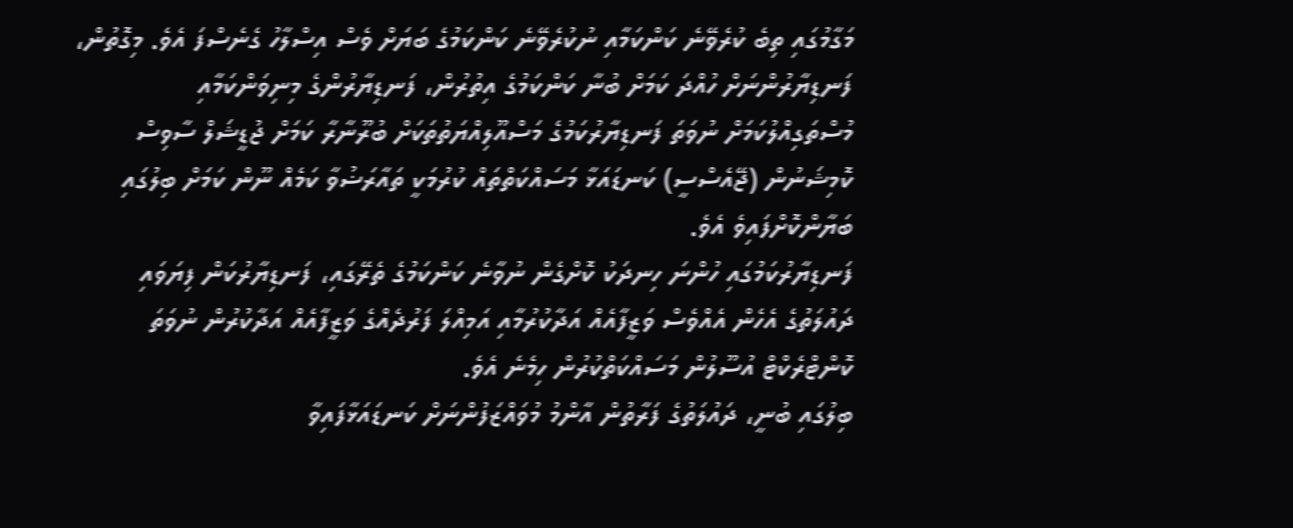މަގާމުގައި ތިބެ ކުރެވޭނެ ކަންކަމާއި ނުކުރެވޭނެ ކަންކަމުގެ ބަޔަށް ވެސް އިސްލާހު ގެނެސްފަ އެވެ. މިގޮތުން، ފަނޑިޔާރުންނަށް ހުއްދަ ކަމަށް ބުނާ ކަންކަމުގެ އިތުރުން، ފަނޑިޔާރުންގެ މިނިވަންކަމާއި މުސްތަގިއްލުކަމަށް ނުވަތަ ފަނޑިޔާރުކަމުގެ މަސްއޫލިއްޔަތުތަކަށް ބުރޫނާރާ ކަމަށް ޖުޑީޝަލް ސާވިސް ކޮމިޝަނުން (ޖޭއެސްސީ) ކަނޑައަޅާ މަސައްކަތްތައް ކުރުމަކީ ތައާރަޟުވާ ކަމެއް ނޫން ކަމަށް ބިލުގައި ބަޔާންކޮށްފައިވެ އެވެ.
ފަނޑިޔާރުކަމުގައި ހުންނަ ހިނދަކު ކޮށްގެން ނުވާނެ ކަންކަމުގެ ތެރޭގައި، ފަނޑިޔާރުކަން ފިޔަވައި ދައުލަތުގެ އެހެން އެއްވެސް ވަޒީފާއެއް އަދާކުރުމާއި އަމިއްލަ ފަރުދެއްގެ ވަޒީފާއެއް އަދާކުރުން ނުވަތަ ކޮންޓްރެކްޓް އުސޫލުން މަސައްކަތްކުރުން ހިމެނެ އެވެ.
ބިލުގައި ބުނީ، ދައުލަތުގެ ފަރާތުން އާންމު މުވައްޒަފުންނަށް ކަނޑައަޅާފައިވާ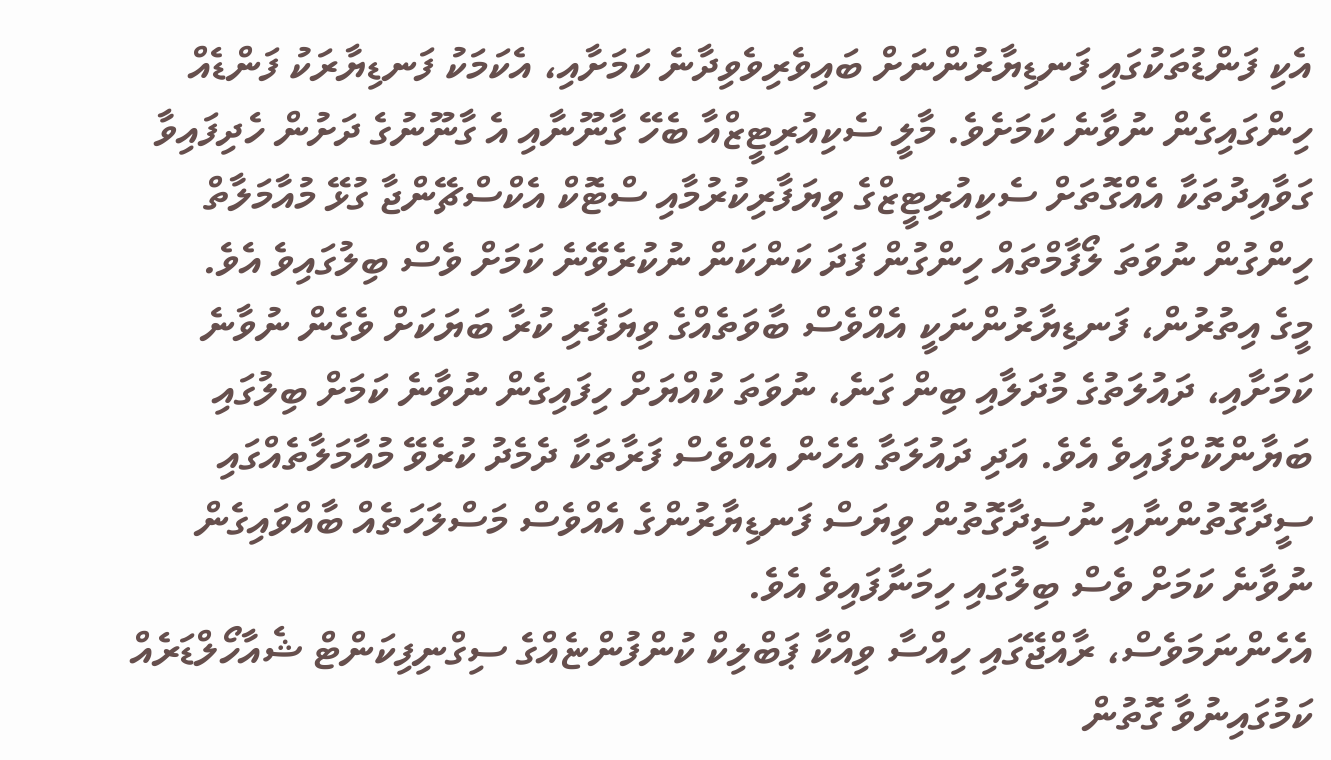އެކި ފަންޑުތަކުގައި ފަނޑިޔާރުންނަށް ބައިވެރިވެވިދާނެ ކަމަށާއި، އެކަމަކު ފަނޑިޔާރަކު ފަންޑެއް ހިންގައިގެން ނުވާނެ ކަމަށެވެ. މާލީ ސެކިއުރިޓީޒްއާ ބެހޭ ގާނޫނާއި އެ ގާނޫނުގެ ދަށުން ހެދިފައިވާ ގަވާއިދުތަކާ އެއްގޮތަށް ސެކިއުރިޓީޒްގެ ވިޔަފާރިކުރުމާއި ސްޓޮކް އެކްސްޗޭންޖާ ގުޅޭ މުއާމަލާތް ހިންގުން ނުވަތަ ލޯފާމްތައް ހިންގުން ފަދަ ކަންކަން ނުކުރެވޭނެ ކަމަށް ވެސް ބިލުގައިވެ އެވެ.
މީގެ އިތުރުން، ފަނޑިޔާރުންނަކީ އެއްވެސް ބާވަތެއްގެ ވިޔަފާރި ކުރާ ބަޔަކަށް ވެގެން ނުވާނެ ކަމަށާއި، ދައުލަތުގެ މުދަލާއި ބިން ގަނެ، ނުވަތަ ކުއްޔަށް ހިފައިގެން ނުވާނެ ކަމަށް ބިލުގައި ބަޔާންކޮށްފައިވެ އެވެ. އަދި ދައުލަތާ އެހެން އެއްވެސް ފަރާތަކާ ދެމެދު ކުރެވޭ މުއާމަލާތެއްގައި ސީދާގޮތުންނާއި ނުސީދާގޮތުން ވިޔަސް ފަނޑިޔާރުންގެ އެއްވެސް މަސްލަހަތެއް ބާއްވައިގެން ނުވާނެ ކަމަށް ވެސް ބިލުގައި ހިމަނާފައިވެ އެވެ.
އެހެންނަމަވެސް، ރާއްޖޭގައި ހިއްސާ ވިއްކާ ޕަބްލިކް ކުންފުންޏެއްގެ ސިގްނިފިކަންޓް ޝެއާހޯލްޑަރެއް ކަމުގައިނުވާ ގޮތުން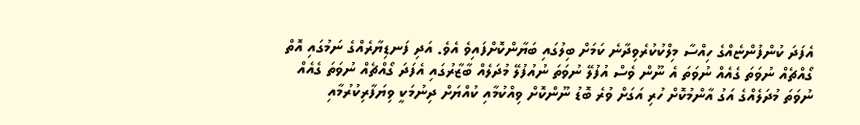އެފަދަ ކުންފުންޏެއްގެ ހިއްސާ މިލްކުކުރެވިދާނެ ކަމަށް ބިލުގައި ބަޔާންކޮށްފައިވެ އެވެ. އަދި ފަނޑިޔާރެއްގެ ނަމުގައި އޮތް ގޯއްޗެއް ނުވަތަ ގެއެއް ނުވަތަ އެ ނޫން ވެސް އުފުލޭ ނުވަތަ ނުއުފުލޭ މުދަލެއް ބާޒާރުގައި އެފަދަ ގޯއްޗެއް ނުވަތަ ގެއެއް ނުވަތަ މުދަލެއްގެ އަގު އާންމުކޮށް ހުރި އަގަށް ވުރެ ބޮޑު ނޫންކޮށް ވިއްކުމާއި ކުއްޔަށް ދިނުމަކީ ވިޔަފާރިކުރުމާއި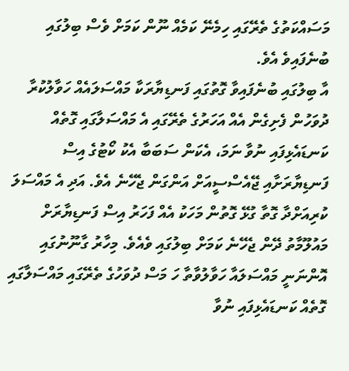މަސައްކަތުގެ ތެރޭގައި ހިމެނޭ ކަމެއް ނޫން ކަމަށް ވެސް ބިލުގައި ބުނެފައިވެ އެވެ.
އާ ބިލުގައި ބުނެފައިވާ ގޮތުގައި ފަނޑިޔާރަކާ މައްސަލައެއް ހަވާލުކުރާ ދުވަހުން ފެށިގެން އެއް އަހަރުގެ ތެރޭގައި އެ މައްސަލާގައި ގޮތެއް ކަނޑައެޅިފައި ނުވާ ނަމަ، އެކަން ސަބަބާ އެކު ކޯޓުގެ އިސް ފަނޑިޔާރަށާއި ޖޭއެސްސީއަށް އަންގަން ޖެހޭނެ އެވެ. އަދި އެ މައްސަލަ ކުރިއަށްދާ ގޮތާ ގުޅޭ ގޮތުން މަހަކު އެއް ފަހަރު އިސް ފަނޑިޔާރަށް މައުލޫމާތު ދޭން ޖެހޭނެ ކަމަށް ބިލުގައި ވެއެވެ. މިހާރު ގާނޫނުގައި އޮންނަނީ މައްސަލައާ ހަވާލުވާތާ ހަ މަސް ދުވަހުގެ ތެރޭގައި މައްސަލާގައި ގޮތެއް ކަނޑައެޅިފައި ނުވާ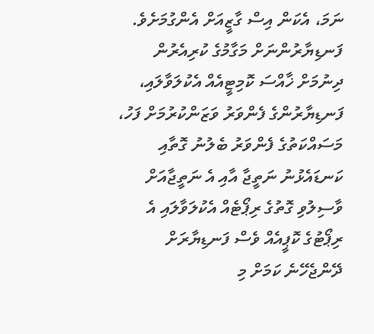ނަމަ، އެކަން އިސް ގާޒީއަށް އެންގުމަށެވެ.
ފަނޑިޔާރުންނަށް މަގާމުގެ ކުރިއެރުން ދިނުމަށް ޚާއްސަ ކޮމިޓީއެއް އެކުލަވާލައި، ފަނޑިޔާރުންގެ ފެންވަރު ވަޒަންކުރުމަށް ފަހު، މަސައްކަތުގެ ފެންވަރު ބެލުނު ގޮތާއި ކަނޑައެޅުނު ނަތީޖާ އާއި އެ ނަތީޖާއަށް ވާސިލުވި ގޮތުގެ ރިޕޯޓެއް އެކުލަވާލައި އެ ރިޕޯޓުގެ ކޮޕީއެއް ވެސް ފަނޑިޔާރަށް ދޭންޖެހޭނެ ކަމަށް މި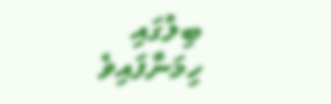ބިލުގައި ހިމަނާފައިވެ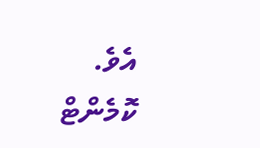އެވެ.
ކޮމެންޓް